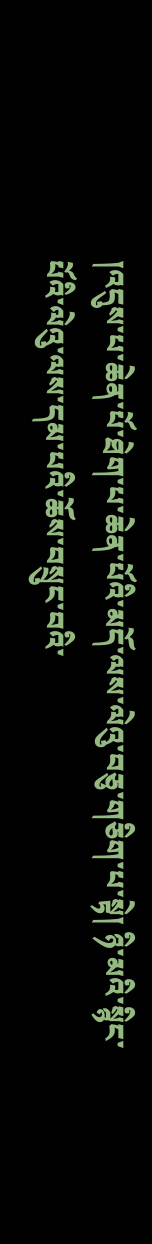།འདུས་པ་ཆེན་པོ་ཐེག་པ་ཆེན་པོའི་མདོ་ལས་ལེའུ་བཅུ་གཅིག་པ་སྟེ། ཉི་མའི་སྙིང་པོའི་ལེའུ་ལས་དམ་པའི་ཆོས་བསྲུང་བའི་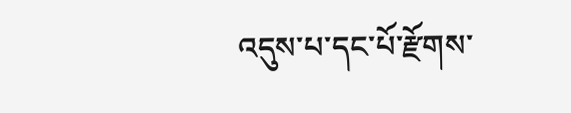འདུས་པ་དང་པོ་རྫོགས་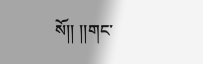སོ།། །།གང་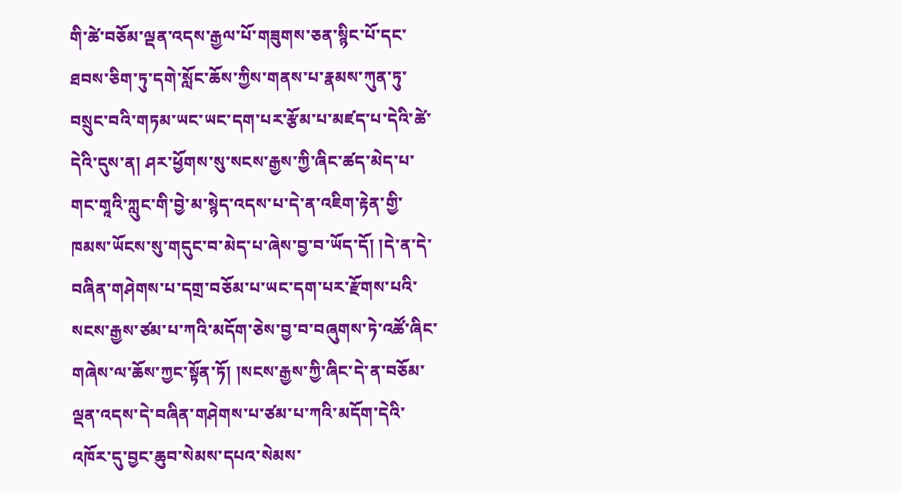གི་ཚེ་བཅོམ་ལྡན་འདས་རྒྱལ་པོ་གཟུགས་ཅན་སྙིང་པོ་དང་ཐབས་ཅིག་ཏུ་དགེ་སློང་ཆོས་ཀྱིས་གནས་པ་རྣམས་ཀུན་ཏུ་བསྲུང་བའི་གཏམ་ཡང་ཡང་དག་པར་རྩོམ་པ་མཛད་པ་དེའི་ཚེ་དེའི་དུས་ན། ཤར་ཕྱོགས་སུ་སངས་རྒྱས་ཀྱི་ཞིང་ཚད་མེད་པ་གང་གཱའི་ཀླུང་གི་བྱེ་མ་སྙེད་འདས་པ་དེ་ན་འཇིག་རྟེན་གྱི་ཁམས་ཡོངས་སུ་གདུང་བ་མེད་པ་ཞེས་བྱ་བ་ཡོད་དོ། །དེ་ན་དེ་བཞིན་གཤེགས་པ་དགྲ་བཅོམ་པ་ཡང་དག་པར་རྫོགས་པའི་སངས་རྒྱས་ཙམ་པ་ཀའི་མདོག་ཅེས་བྱ་བ་བཞུགས་ཏེ་འཚོ་ཞིང་གཞེས་ལ་ཆོས་ཀྱང་སྟོན་ཏོ། །སངས་རྒྱས་ཀྱི་ཞིང་དེ་ན་བཅོམ་ལྡན་འདས་དེ་བཞིན་གཤེགས་པ་ཙམ་པ་ཀའི་མདོག་དེའི་འཁོར་དུ་བྱང་ཆུབ་སེམས་དཔའ་སེམས་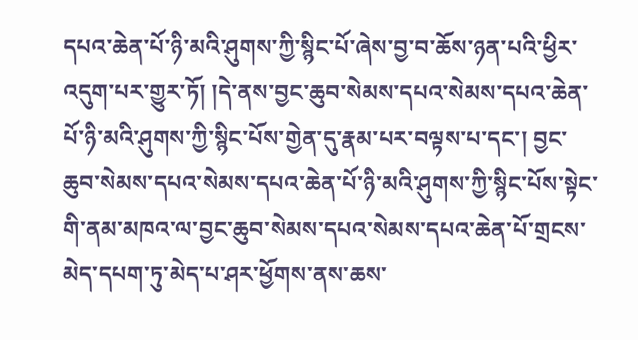དཔའ་ཆེན་པོ་ཉི་མའི་ཤུགས་ཀྱི་སྙིང་པོ་ཞེས་བྱ་བ་ཆོས་ཉན་པའི་ཕྱིར་འདུག་པར་གྱུར་ཏོ། །དེ་ནས་བྱང་ཆུབ་སེམས་དཔའ་སེམས་དཔའ་ཆེན་པོ་ཉི་མའི་ཤུགས་ཀྱི་སྙིང་པོས་གྱེན་དུ་རྣམ་པར་བལྟས་པ་དང་། བྱང་ཆུབ་སེམས་དཔའ་སེམས་དཔའ་ཆེན་པོ་ཉི་མའི་ཤུགས་ཀྱི་སྙིང་པོས་སྟེང་གི་ནམ་མཁའ་ལ་བྱང་ཆུབ་སེམས་དཔའ་སེམས་དཔའ་ཆེན་པོ་གྲངས་མེད་དཔག་ཏུ་མེད་པ་ཤར་ཕྱོགས་ནས་ཆས་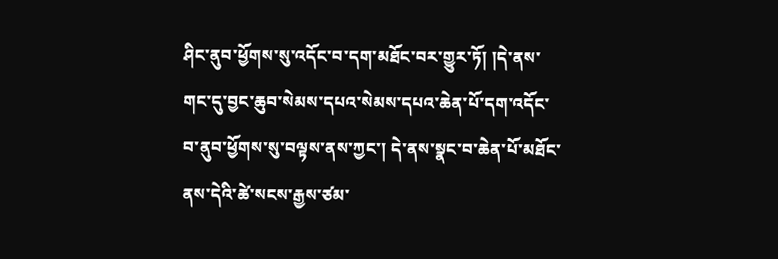ཤིང་ནུབ་ཕྱོགས་སུ་འདོང་བ་དག་མཐོང་བར་གྱུར་ཏོ། །དེ་ནས་གང་དུ་བྱང་ཆུབ་སེམས་དཔའ་སེམས་དཔའ་ཆེན་པོ་དག་འདོང་བ་ནུབ་ཕྱོགས་སུ་བལྟས་ནས་ཀྱང་། དེ་ནས་སྣང་བ་ཆེན་པོ་མཐོང་ནས་དེའི་ཚེ་སངས་རྒྱས་ཙམ་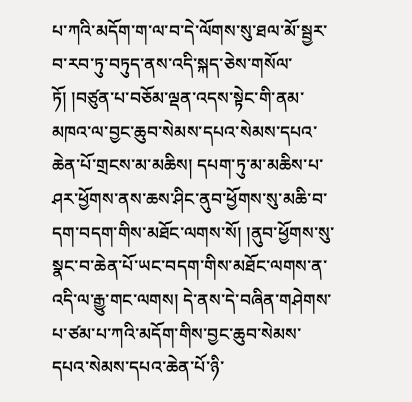པ་ཀའི་མདོག་ག་ལ་བ་དེ་ལོགས་སུ་ཐལ་མོ་སྦྱར་བ་རབ་ཏུ་བཏུད་ནས་འདི་སྐད་ཅེས་གསོལ་ཏོ། །བཙུན་པ་བཅོམ་ལྡན་འདས་སྟེང་གི་ནམ་མཁའ་ལ་བྱང་ཆུབ་སེམས་དཔའ་སེམས་དཔའ་ཆེན་པོ་གྲངས་མ་མཆིས། དཔག་ཏུ་མ་མཆིས་པ་ཤར་ཕྱོགས་ནས་ཆས་ཤིང་ནུབ་ཕྱོགས་སུ་མཆི་བ་དག་བདག་གིས་མཐོང་ལགས་སོ། །ནུབ་ཕྱོགས་སུ་སྣང་བ་ཆེན་པོ་ཡང་བདག་གིས་མཐོང་ལགས་ན་འདི་ལ་རྒྱུ་གང་ལགས། དེ་ནས་དེ་བཞིན་གཤེགས་པ་ཙམ་པ་ཀའི་མདོག་གིས་བྱང་ཆུབ་སེམས་དཔའ་སེམས་དཔའ་ཆེན་པོ་ཉི་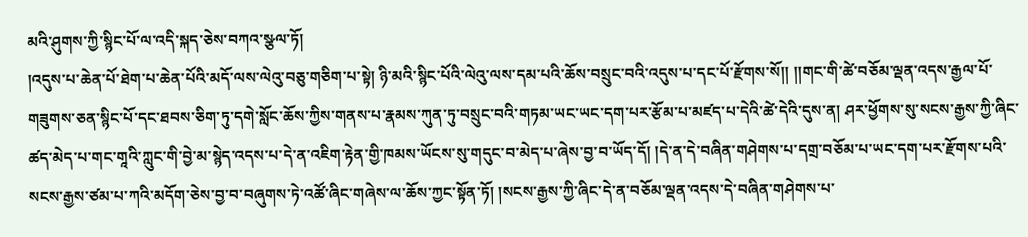མའི་ཤུགས་ཀྱི་སྙིང་པོ་ལ་འདི་སྐད་ཅེས་བཀའ་སྩལ་ཏོ།
།འདུས་པ་ཆེན་པོ་ཐེག་པ་ཆེན་པོའི་མདོ་ལས་ལེའུ་བཅུ་གཅིག་པ་སྟེ། ཉི་མའི་སྙིང་པོའི་ལེའུ་ལས་དམ་པའི་ཆོས་བསྲུང་བའི་འདུས་པ་དང་པོ་རྫོགས་སོ།། །།གང་གི་ཚེ་བཅོམ་ལྡན་འདས་རྒྱལ་པོ་གཟུགས་ཅན་སྙིང་པོ་དང་ཐབས་ཅིག་ཏུ་དགེ་སློང་ཆོས་ཀྱིས་གནས་པ་རྣམས་ཀུན་ཏུ་བསྲུང་བའི་གཏམ་ཡང་ཡང་དག་པར་རྩོམ་པ་མཛད་པ་དེའི་ཚེ་དེའི་དུས་ན། ཤར་ཕྱོགས་སུ་སངས་རྒྱས་ཀྱི་ཞིང་ཚད་མེད་པ་གང་གཱའི་ཀླུང་གི་བྱེ་མ་སྙེད་འདས་པ་དེ་ན་འཇིག་རྟེན་གྱི་ཁམས་ཡོངས་སུ་གདུང་བ་མེད་པ་ཞེས་བྱ་བ་ཡོད་དོ། །དེ་ན་དེ་བཞིན་གཤེགས་པ་དགྲ་བཅོམ་པ་ཡང་དག་པར་རྫོགས་པའི་སངས་རྒྱས་ཙམ་པ་ཀའི་མདོག་ཅེས་བྱ་བ་བཞུགས་ཏེ་འཚོ་ཞིང་གཞེས་ལ་ཆོས་ཀྱང་སྟོན་ཏོ། །སངས་རྒྱས་ཀྱི་ཞིང་དེ་ན་བཅོམ་ལྡན་འདས་དེ་བཞིན་གཤེགས་པ་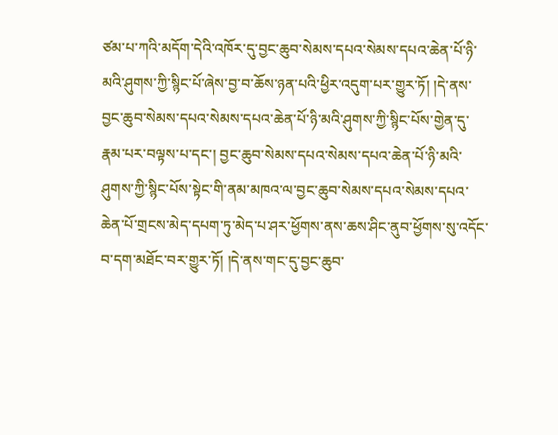ཙམ་པ་ཀའི་མདོག་དེའི་འཁོར་དུ་བྱང་ཆུབ་སེམས་དཔའ་སེམས་དཔའ་ཆེན་པོ་ཉི་མའི་ཤུགས་ཀྱི་སྙིང་པོ་ཞེས་བྱ་བ་ཆོས་ཉན་པའི་ཕྱིར་འདུག་པར་གྱུར་ཏོ། །དེ་ནས་བྱང་ཆུབ་སེམས་དཔའ་སེམས་དཔའ་ཆེན་པོ་ཉི་མའི་ཤུགས་ཀྱི་སྙིང་པོས་གྱེན་དུ་རྣམ་པར་བལྟས་པ་དང་། བྱང་ཆུབ་སེམས་དཔའ་སེམས་དཔའ་ཆེན་པོ་ཉི་མའི་ཤུགས་ཀྱི་སྙིང་པོས་སྟེང་གི་ནམ་མཁའ་ལ་བྱང་ཆུབ་སེམས་དཔའ་སེམས་དཔའ་ཆེན་པོ་གྲངས་མེད་དཔག་ཏུ་མེད་པ་ཤར་ཕྱོགས་ནས་ཆས་ཤིང་ནུབ་ཕྱོགས་སུ་འདོང་བ་དག་མཐོང་བར་གྱུར་ཏོ། །དེ་ནས་གང་དུ་བྱང་ཆུབ་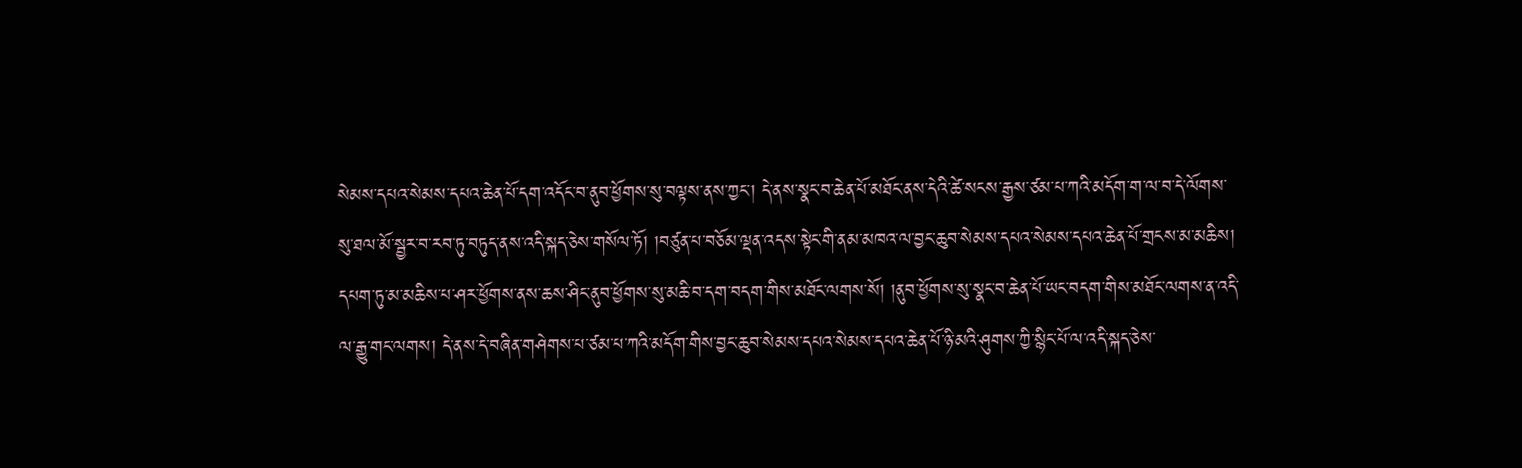སེམས་དཔའ་སེམས་དཔའ་ཆེན་པོ་དག་འདོང་བ་ནུབ་ཕྱོགས་སུ་བལྟས་ནས་ཀྱང་། དེ་ནས་སྣང་བ་ཆེན་པོ་མཐོང་ནས་དེའི་ཚེ་སངས་རྒྱས་ཙམ་པ་ཀའི་མདོག་ག་ལ་བ་དེ་ལོགས་སུ་ཐལ་མོ་སྦྱར་བ་རབ་ཏུ་བཏུད་ནས་འདི་སྐད་ཅེས་གསོལ་ཏོ། །བཙུན་པ་བཅོམ་ལྡན་འདས་སྟེང་གི་ནམ་མཁའ་ལ་བྱང་ཆུབ་སེམས་དཔའ་སེམས་དཔའ་ཆེན་པོ་གྲངས་མ་མཆིས། དཔག་ཏུ་མ་མཆིས་པ་ཤར་ཕྱོགས་ནས་ཆས་ཤིང་ནུབ་ཕྱོགས་སུ་མཆི་བ་དག་བདག་གིས་མཐོང་ལགས་སོ། །ནུབ་ཕྱོགས་སུ་སྣང་བ་ཆེན་པོ་ཡང་བདག་གིས་མཐོང་ལགས་ན་འདི་ལ་རྒྱུ་གང་ལགས། དེ་ནས་དེ་བཞིན་གཤེགས་པ་ཙམ་པ་ཀའི་མདོག་གིས་བྱང་ཆུབ་སེམས་དཔའ་སེམས་དཔའ་ཆེན་པོ་ཉི་མའི་ཤུགས་ཀྱི་སྙིང་པོ་ལ་འདི་སྐད་ཅེས་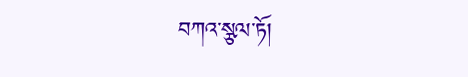བཀའ་སྩལ་ཏོ།